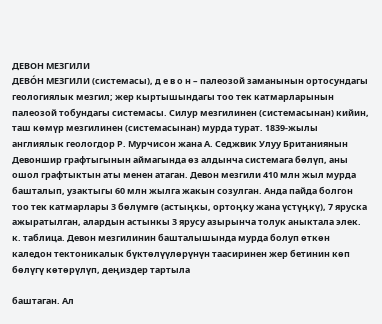ДЕВОН МЕЗГИЛИ
ДЕВО́Н МЕЗГИЛИ (системасы), д е в о н – палеозой заманынын ортосундагы геологиялык мезгил; жер кыртышындагы тоо тек катмарларынын палеозой тобундагы системасы. Силур мезгилинен (системасынан) кийин, таш көмүр мезгилинен (системасынан) мурда турат. 1839-жылы англиялык геологдор Р. Мурчисон жана А. Седжвик Улуу Британиянын Девоншир графтыгынын аймагында өз алдынча системага бөлүп, аны ошол графтыктын аты менен атаган. Девон мезгили 410 млн жыл мурда башталып, узактыгы 60 млн жылга жакын созулган. Анда пайда болгон тоо тек катмарлары 3 бөлүмгө (астыӊкы, ортоӊку жана үстүӊкү), 7 яруска ажыратылган, алардын астынкы 3 ярусу азырынча толук аныктала элек. к. таблица. Девон мезгилинин башталышында мурда болуп өткөн каледон тектоникалык бүктөлүүлөрүнүн таасиринен жер бетинин көп бөлүгү көтөрүлүп, деӊиздер тартыла

баштаган. Ал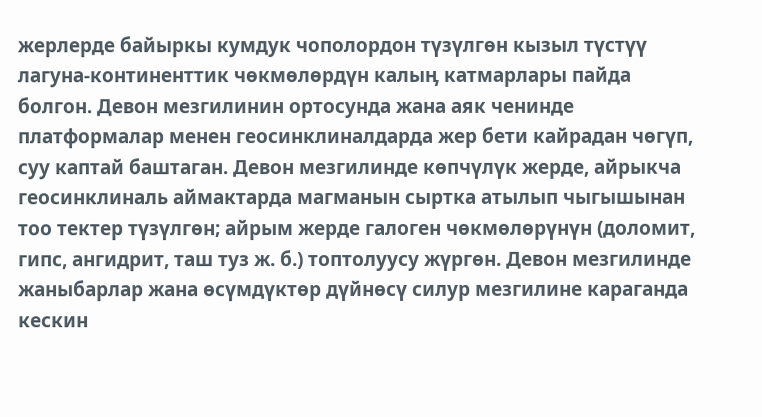жерлерде байыркы кумдук чополордон түзүлгөн кызыл түстүү лагуна-континенттик чөкмөлөрдүн калыӊ катмарлары пайда болгон. Девон мезгилинин ортосунда жана аяк ченинде платформалар менен геосинклиналдарда жер бети кайрадан чөгүп, суу каптай баштаган. Девон мезгилинде көпчүлүк жерде, айрыкча геосинклиналь аймактарда магманын сыртка атылып чыгышынан тоо тектер түзүлгөн; айрым жерде галоген чөкмөлөрүнүн (доломит, гипс, ангидрит, таш туз ж. б.) топтолуусу жүргөн. Девон мезгилинде жаныбарлар жана өсүмдүктөр дүйнөсү силур мезгилине караганда кескин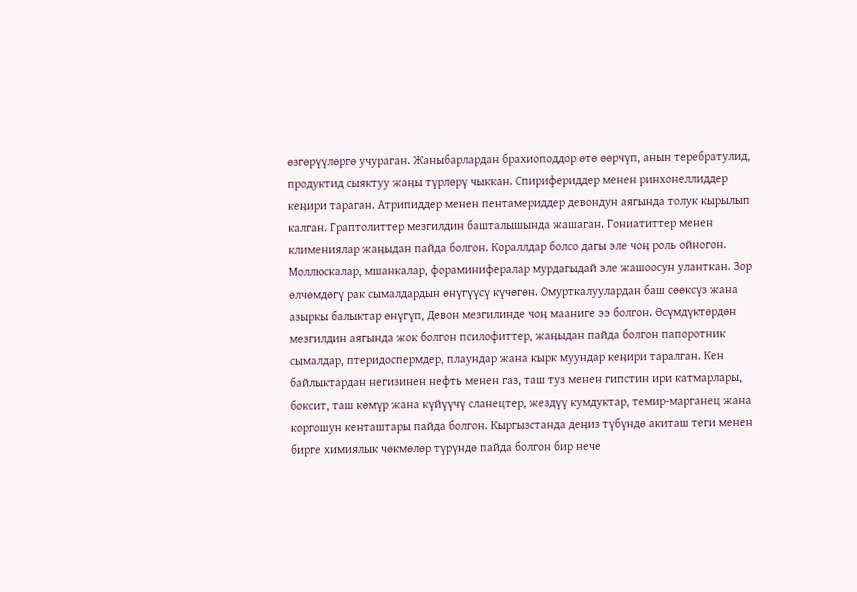өзгөрүүлөргө учураган. Жаныбарлардан брахиоподдор өтө өөрчүп, анын теребратулид, продуктид сыяктуу жаӊы түрлөрү чыккан. Спирифериддер менен ринхонеллиддер кеӊири тараган. Атрипиддер менен пентамериддер девондун аягында толук кырылып калган. Граптолиттер мезгилдин башталышында жашаган. Гониатиттер менен климениялар жаӊыдан пайда болгон. Кораллдар болсо дагы эле чоӊ роль ойногон. Моллюскалар, мшанкалар, фораминифералар мурдагыдай эле жашоосун уланткан. Зор өлчөмдөгү рак сымалдардын өнүгүүсү күчөгөн. Омурткалуулардан баш сөөксүз жана азыркы балыктар өнүгүп, Девон мезгилинде чоӊ мааниге ээ болгон. Өсүмдүктөрдөн мезгилдин аягында жок болгон псилофиттер, жаӊыдан пайда болгон папоротник сымалдар, птеридоспермдер, плаундар жана кырк муундар кеӊири таралган. Кен байлыктардан негизинен нефть менен газ, таш туз менен гипстин ири катмарлары, боксит, таш көмүр жана күйүүчү сланецтер, жездүү кумдуктар, темир-марганец жана коргошун кенташтары пайда болгон. Кыргызстанда деӊиз түбүндө акиташ теги менен бирге химиялык чөкмөлөр түрүндө пайда болгон бир нече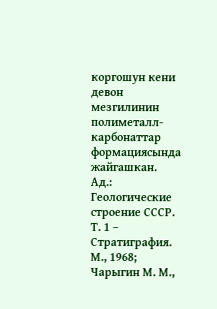коргошун кени девон мезгилинин полиметалл-карбонаттар формациясында жайгашкан.
Ад.: Геологические строение СССР. Т. 1 – Стратиграфия. М., 1968; Чарыгин М. М.,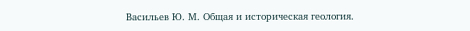Васильев Ю. М. Общая и историческая геология.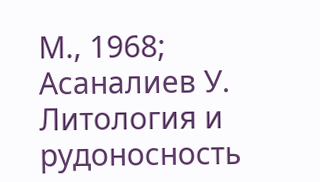М., 1968; Асаналиев У. Литология и рудоносность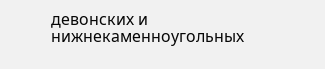девонских и нижнекаменноугольных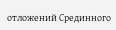отложений Срединного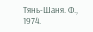Тянь-Шаня. Ф., 1974.